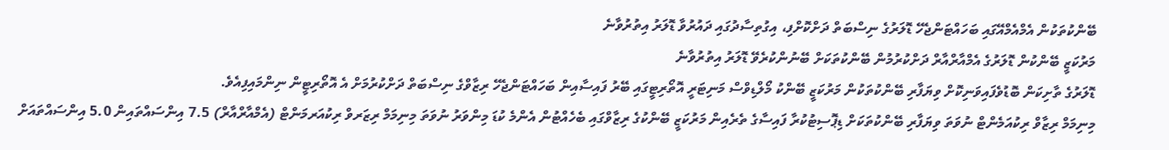ބޭންކުތަކުން އެމްއެމްއޭގައި ބަހައްޓަންޖެހޭ ޑޮލަރުގެ ނިސްބަތް ދަށްކޮށްފި، އިގުތިސާދުގައި ދައުރުވާ ޑޮލަރު އިތުރުވާނެ
މަރުކަޒީ ބޭންކުން ޑޮލަރުގެ އެމްއާރްއާރް ދަށްކުރުމުން ބޭންކުތަކަށް ބޭނުންކުރެވޭ ޑޮލަރު އިތުރުވާނެ
ޑޮލަރުގެ ތާށިކަން ބޮޑުވެފައިވަނިކޮށް ވިޔަފާރި ބޭންކުތަކުން މަރުކަޒީ ބޭންކު މޯލްޑިވްސް މަނިޓަރީ އޮތޯރިޓީގައި ބޭރު ފައިސާއިން ބަހައްޓަންޖެހޭ ރިޒާވްގެ ނިސްބަތް ދަށްކުރުމަށް އެ އޮތޯރިޓީން ނިންމައިފިއެވެ.
މިނިމަމް ރިޒާވް ރިކުއަމެންޓް ނުވަތަ ވިޔަފާރި ބޭންކުތަކަށް ޑިޕޮސިޓުކުރާ ފައިސާގެ ތެރެއިން މަރުކަޒީ ބޭންކުގެ ރިޒާވްގައި ބެހެއްޓުން އެންމެ ކުޑަ މިންވަރު ނުވަތަ މިނިމަމް ރިޒަރވް ރިކުއަރމަންޓް (އެމްއާރްއާރް) 7.5 އިންސައްތައިން 5.0 އިންސައްތައަށް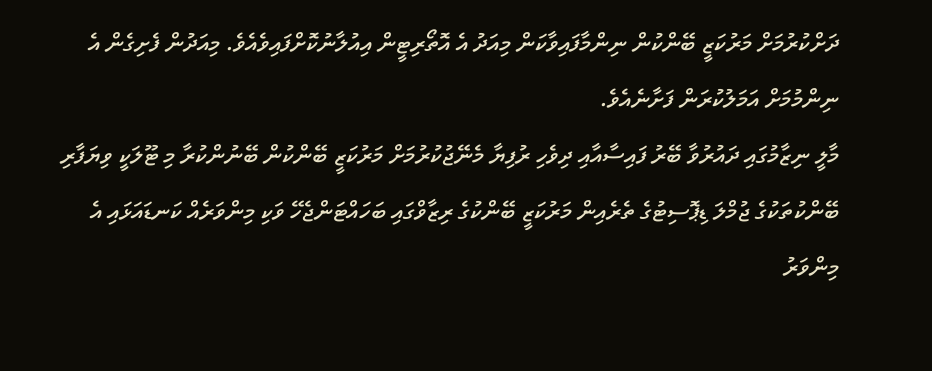ދަށްކުރުމަށް މަރުކަޒީ ބޭންކުން ނިންމާފައިވާކަން މިއަދު އެ އޮތޯރިޓީން އިއުލާނުކޮށްފައިވެއެވެ. މިއަދުން ފެށިގެން އެ ނިންމުމަށް އަމަލުކުރަން ފަށާނެއެވެ.
މާލީ ނިޒާމުގައި ދައުރުވާ ބޭރު ފައިސާއާއި ދިވެހި ރުފިޔާ މެނޭޖުކުރުމަށް މަރުކަޒީ ބޭންކުން ބޭނުންކުރާ މި ޓޫލަކީ ވިޔަފާރި ބޭންކުތަކުގެ ޖުމްލަ ޑިޕޮސިޓުގެ ތެރެއިން މަރުކަޒީ ބޭންކުގެ ރިޒާވްގައި ބަހައްޓަންޖެހޭ ވަކި މިންވަރެއް ކަނޑައަޅައި އެ މިންވަރު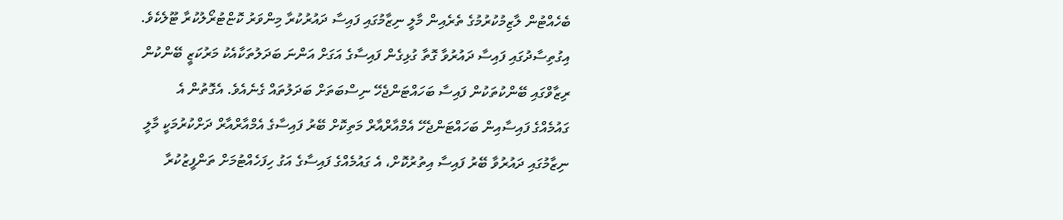ބެހެއްޓުން ލާޒިމުކުރުމުގެ ތެރެއިން މާލީ ނިޒާމުގައި ފައިސާ ދައުރުކުރާ މިންވަރު ކޮޏްޓުރޯލުކުރާ ޓޫލެކެވެ.
އިގުތިސާދުގައި ފައިސާ ދައުރުވާ ގޮތާ ގުޅިގެން ފައިސާގެ އަގަށް އަންނަ ބަދަލުތަކާއެކު މަރުކަޒީ ބޭންކުން ރިޒާވްގައި ބޭންކުތަކުން ފައިސާ ބަހައްޓަންޖެހޭ ނިސްބަތަށް ބަދަލުތައް ގެނެއެވެ. އެގޮތުން އެ ގައުމެއްގެ ފައިސާއިން ބަހައްޓަންޖެހޭ އެމްއާރްއާރް މަތިކޮށް ބޭރު ފައިސާގެ އެމްއާރްއާރް ދަށްކުރުމަކީ މާލީ ނިޒާމުގައި ދައުރުވާ ބޭރު ފައިސާ އިތުރުކޮށް، އެ ގައުމެއްގެ ފައިސާގެ އަގު ހިފަހެއްޓުމަށް ތަންފީޒުކުރާ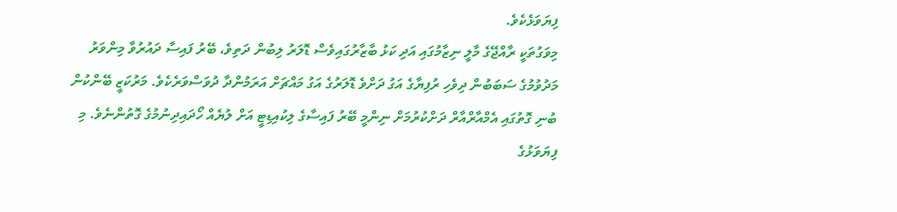ފިޔަވަޅެކެވެ.
މިވަގުތަކީ ރާއްޖޭގެ މާލީ ނިޒާމުގައި އަދި ކަޅު ބާޒާރުގައިވެސް ޑޮލަރު ލިބުން ދަތިވެ، ބޭރު ފައިސާ ދައުރުވާ މިންވަރު މަދުވުމުގެ ސަބަބުން ދިވެހި ރުފިޔާގެ އަގު ދަށްވެ ޑޮލަރުގެ އަގު މައްޗަށް އަރަމުންދާ ދުވަސްވަރެކެވެ. މަރުކަޒީ ބޭންކުން ބުނި ގޮތުގައި އެމްއާރްއާރް ދަށްކުރުމަށް ނިންމީ ބޭރު ފައިސާގެ ލިކުއިޑިޓީ އަށް ލުޔެއް ހޯދައިދިނުމުގެ ގޮތުންނެވެ. މި ފިޔަވަޅުގެ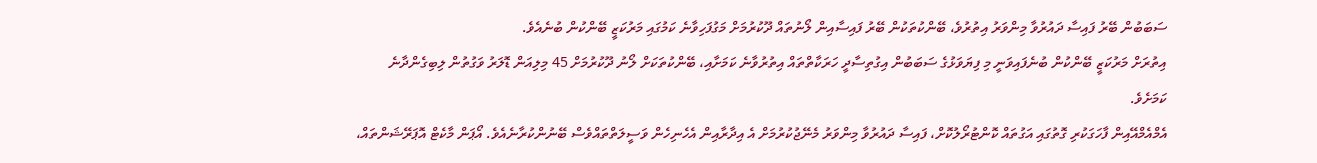ސަބަބުން ބޭރު ފައިސާ ދައުރުވާ މިންވަރު އިތުރުވެ، ބޭންކުތަކުން ބޭރު ފައިސާއިން ލޯނުތައް ދޫކުރުމަށް މަގުފަހިވާނެ ކަމުގައި މަރުކަޒީ ބޭންކުން ބުނެއެވެ.
އިތުރަށް މަރުކަޒީ ބޭންކުން ބުނެފައިވަނީ މި ފިޔަވަޅުގެ ސަބަބުން އިގުތިސާދީ ހަރަކާތްތައް އިތުރުވާނެ ކަމަށާއި، ބޭންކުތަކަށް ލޯނު ދޫކުރުމަށް 45 މިލިއަން ޑޮލަރު ވަގުތުން ލިބިގެންދާނެ ކަމަށެވެ.
އެމްއެމްއޭއިން ފާހަގަކުރި ގޮތުގައި އަގުތައް ކޮންޓުރޯލުކޮށް، ފައިސާ ދައުރުވާ މިންވަރު މެނޭޖުކުރުމަށް އެ އިދާރާއިން އެހެނިހެން ވަސީލަތްތައްވެސް ބޭނުންކުރާނެއެވެ. އޯޕަން މާކެޓް އޮޕަރޭޝަންތައް،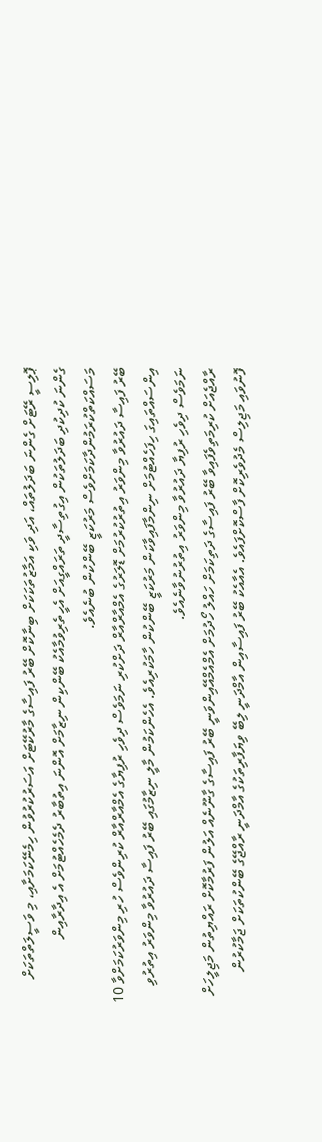ޕޮލިސީ ރޭޓަށް ގެންނަ ބަދަލުތައް، އަދި ވަކި އަމާޒުތަކަކަށް ބިނާކޮށް ބޭރު ފައިސާގެ މާރުކޭޓަށް އަސަރުކުރުވުން ހިމެނޭކަމަށާއި، މި ވަސީލަތްތަކަށް ގެންނަ ކުދިކުދި ބަދަލުތަކުން އިގުތިސާދީ ތަރައްގީއަށް އެހީތެރިވުމާއެކު ބޭންކިން ނިޒާމަށް އޮންނަ އިތުބާރު ދެމެހެއްޓުމަށް އެ އިދާރާއިން މަސައްކަތްކުރަމުންދާކަމަށްވެސް މަރުކަޒީ ބޭންކުން ބުނެއެވެ.
ބޭރު ފައިސާ ދައުރުވާ މިންވަރު އިތުރުކުރުމަށް ޑޮލަރުގެ އެމްއާރްއާރް ދަށްކުރި ނަމަވެސް ދިވެހި ރުފިޔާގެ އެމްއާރްއާރް ކުރިންވެސް ހުރި މިންވަރުކަމަށްވާ 10 އިންސައްތައިގަ ހިފަހެއްޓުމަށް ނިންމާފައިވާކަން މަރުކަޒީ ބޭންކުން ހާމަކުރިއެވެ. އެހެންކަމުން މާލީ ނިޒާމުގައި ބޭރު ފައިސާ ދައުރުވާ މިންވަރު އިތުރުވި ނަމަވެސް ދިވެހި ރުފިޔާ ދައުރުވާ މިންވަރު އިތުރުނުވާނެއެވެ.
ރާއްޖެއަށް ކުރިމަތިވެފައިވާ ބޭރު ފައިސާގެ ދަތިކަމަށް ހައްލު ހޯދުމަށް އެމްއެމްއޭއިންވަނީ ބޭރު ފައިސާގެ ގާނޫނެއް އަލުން ފަރުމާކޮށް ރައްޔިތުން މަޖިލީހަށް ފޮނުވައި މަޖިލިސް މެދުވެރިކޮށް ފާސްކޮށްފައެވެ. އެއާއެކު ބޭރު ފައިސާއިން އާމްދަނީ ލިބޭ ވިޔަފާރިތަކުގެ އާމްދަނީ ރާއްޖޭގެ ބޭންކުތަކަށް ޖަމާކުރުން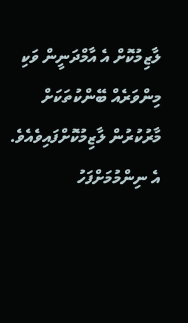ލާޒިމުކޮށް އެ އާމްދަނީން ވަކި މިންވަރެއް ބޭންކުތަކަށް މާރުކުރުން ލާޒިމުކޮށްފައިވެއެވެ.
އެ ނިންމުމަށްފަހު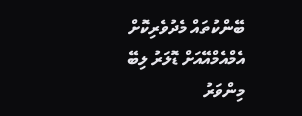ބޭންކުތައް މެދުވެރިކޮށް އެމްއެމްއޭއަށް ޑޮލަރު ލިބޭ މިންވަރު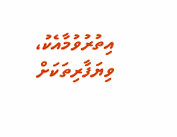އިތުރުވުމާއެކު، ވިޔަފާރިތަކަށް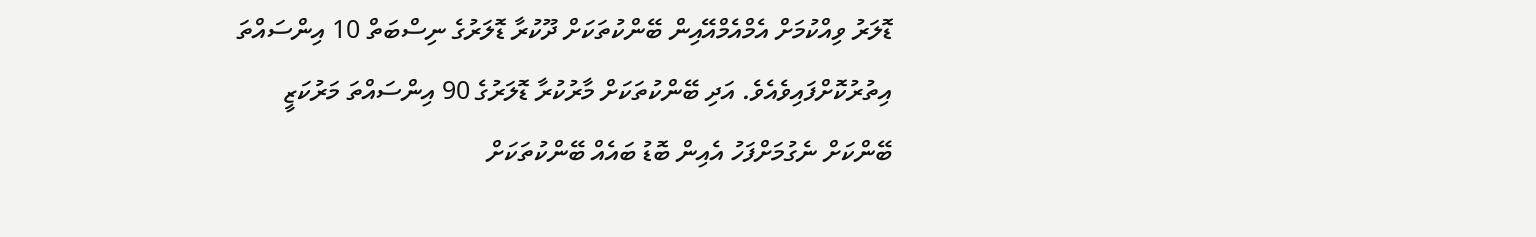ޑޮލަރު ވިއްކުމަށް އެމްއެމްއޭއިން ބޭންކުތަކަށް ދޫކުރާ ޑޮލަރުގެ ނިސްބަތް 10 އިންސައްތަ އިތުރުކޮށްފައިވެއެވެ. އަދި ބޭންކުތަކަށް މާރުކުރާ ޑޮލަރުގެ 90 އިންސައްތަ މަރުކަޒީ ބޭންކަށް ނެގުމަށްފަހު އެއިން ބޮޑު ބައެއް ބޭންކުތަކަށް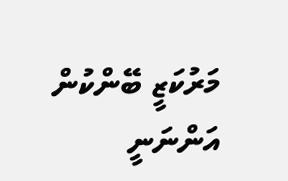މަރުކަޒީ ބޭންކުން އަންނަނީ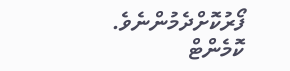ފޯރުކޮށްދެމުންނެވެ.
ކޮމެންޓް